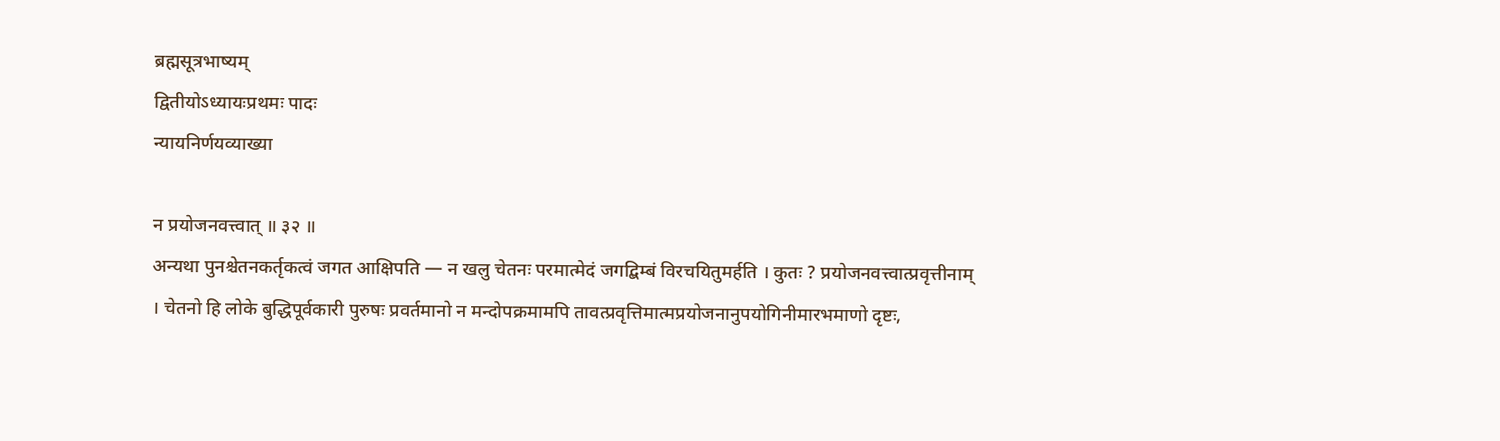ब्रह्मसूत्रभाष्यम्
द्वितीयोऽध्यायःप्रथमः पादः
न्यायनिर्णयव्याख्या

न प्रयोजनवत्त्वात् ॥ ३२ ॥
अन्यथा पुनश्चेतनकर्तृकत्वं जगत आक्षिपति — न खलु चेतनः परमात्मेदं जगद्बिम्बं विरचयितुमर्हति । कुतः ? प्रयोजनवत्त्वात्प्रवृत्तीनाम् । चेतनो हि लोके बुद्धिपूर्वकारी पुरुषः प्रवर्तमानो न मन्दोपक्रमामपि तावत्प्रवृत्तिमात्मप्रयोजनानुपयोगिनीमारभमाणो दृष्टः,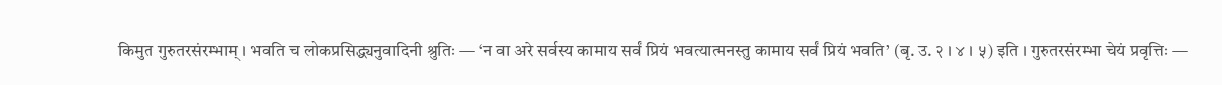किमुत गुरुतरसंरम्भाम् । भवति च लोकप्रसिद्ध्यनुवादिनी श्रुतिः — ‘न वा अरे सर्वस्य कामाय सर्वं प्रियं भवत्यात्मनस्तु कामाय सर्वं प्रियं भवति’ (बृ. उ. २ । ४ । ५) इति । गुरुतरसंरम्भा चेयं प्रवृत्तिः —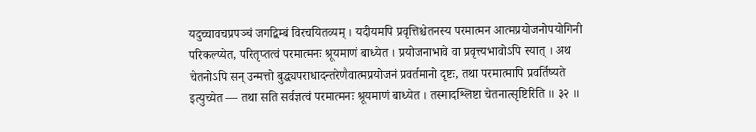यदुच्चावचप्रपञ्चं जगद्बिम्बं विरचयितव्यम् । यदीयमपि प्रवृत्तिश्चेतनस्य परमात्मन आत्मप्रयोजनोपयोगिनी परिकल्प्येत, परितृप्तत्वं परमात्मनः श्रूयमाणं बाध्येत । प्रयोजनाभावे वा प्रवृत्त्यभावोऽपि स्यात् । अथ चेतनोऽपि सन् उन्मत्तो बुद्ध्यपराधादन्तरेणैवात्मप्रयोजनं प्रवर्तमानो दृष्टः, तथा परमात्मापि प्रवर्तिष्यते इत्युच्येत — तथा सति सर्वज्ञत्वं परमात्मनः श्रूयमाणं बाध्येत । तस्मादश्लिष्टा चेतनात्सृष्टिरिति ॥ ३२ ॥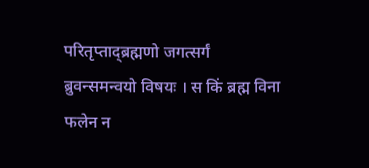परितृप्ताद्ब्रह्मणो जगत्सर्गं ब्रुवन्समन्वयो विषयः । स किं ब्रह्म विना फलेन न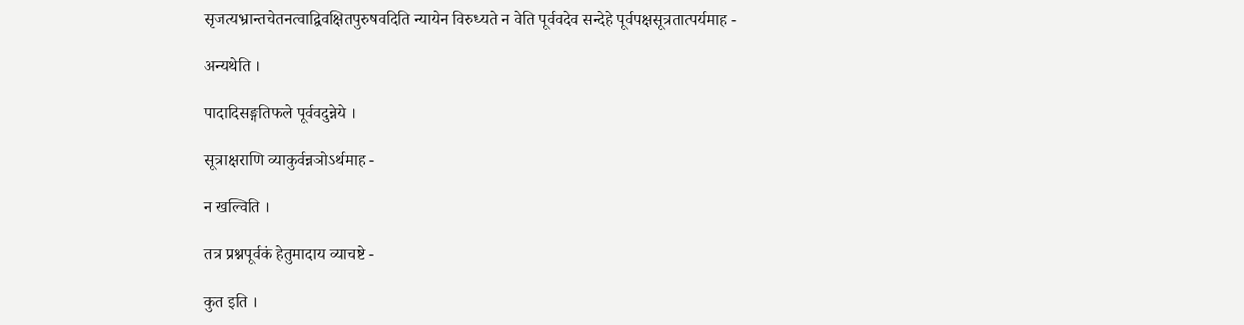सृजत्यभ्रान्तचेतनत्वाद्विवक्षितपुरुषवदिति न्यायेन विरुध्यते न वेति पूर्ववदेव सन्देहे पूर्वपक्षसूत्रतात्पर्यमाह -

अन्यथेति ।

पादादिसङ्गतिफले पूर्ववदुन्नेये ।

सूत्राक्षराणि व्याकुर्वन्नञोऽर्थमाह -

न खल्विति ।

तत्र प्रश्नपूर्वकं हेतुमादाय व्याचष्टे -

कुत इति ।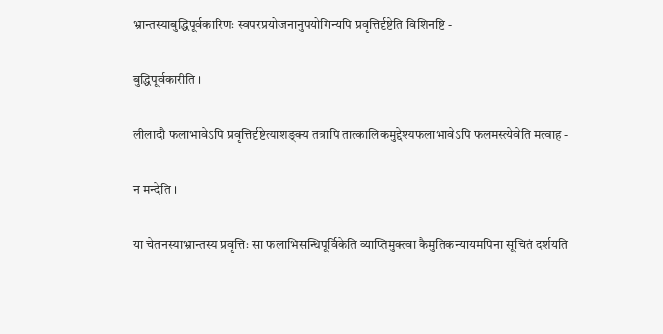भ्रान्तस्याबुद्धिपूर्वकारिणः स्वपरप्रयोजनानुपयोगिन्यपि प्रवृत्तिर्दृष्टेति विशिनष्टि -

बुद्धिपूर्वकारीति ।

लीलादौ फलाभावेऽपि प्रवृत्तिर्दृष्टेत्याशङ्क्य तत्रापि तात्कालिकमुद्देश्यफलाभावेऽपि फलमस्त्येवेति मत्वाह -

न मन्देति ।

या चेतनस्याभ्रान्तस्य प्रवृत्तिः सा फलाभिसन्धिपूर्विकेति व्याप्तिमुक्त्वा कैमुतिकन्यायमपिना सूचितं दर्शयति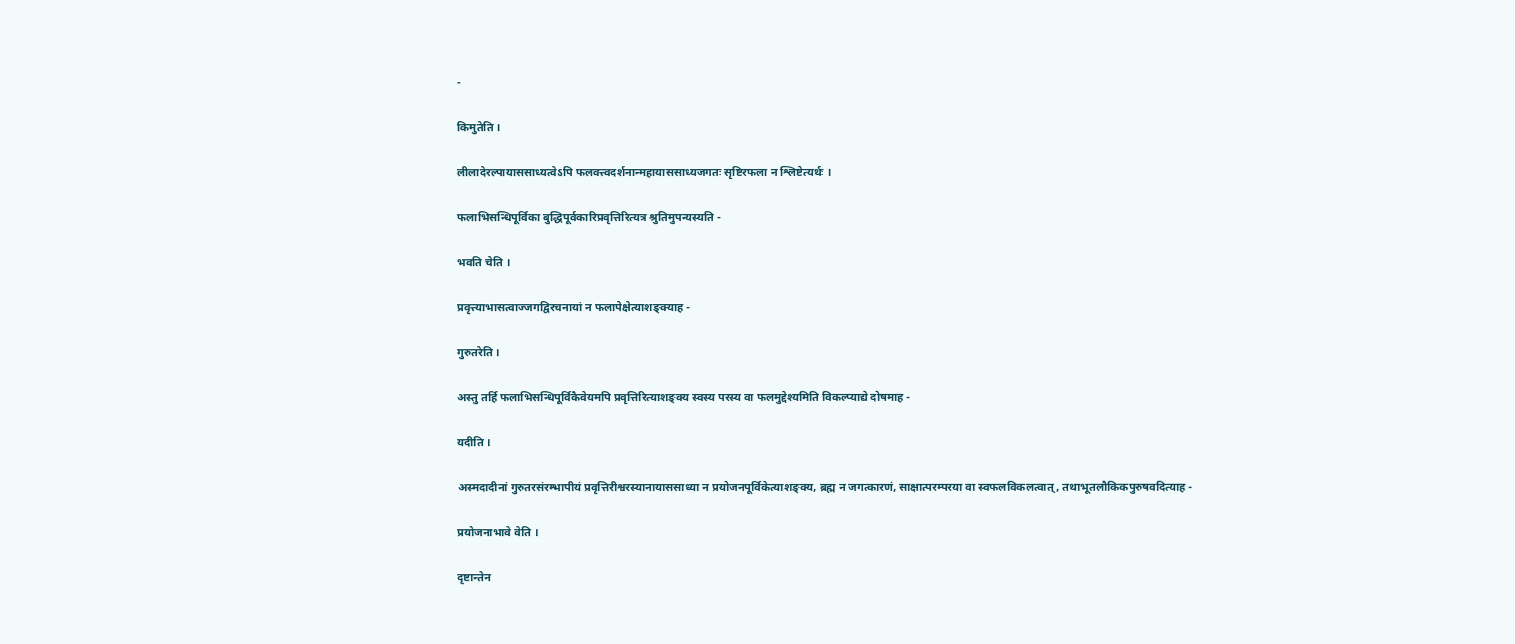-

किमुतेति ।

लीलादेरल्पायाससाध्यत्वेऽपि फलवत्त्वदर्शनान्महायाससाध्यजगतः सृष्टिरफला न श्लिष्टेत्यर्थः ।

फलाभिसन्धिपूर्विका बुद्धिपूर्वकारिप्रवृत्तिरित्यत्र श्रुतिमुपन्यस्यति -

भवति चेति ।

प्रवृत्त्याभासत्वाज्जगद्विरचनायां न फलापेक्षेत्याशङ्क्याह -

गुरुतरेति ।

अस्तु तर्हि फलाभिसन्धिपूर्विकैवेयमपि प्रवृत्तिरित्याशङ्क्य स्वस्य परस्य वा फलमुद्देश्यमिति विकल्प्याद्ये दोषमाह -

यदीति ।

अस्मदादीनां गुरुतरसंरम्भापीयं प्रवृत्तिरीश्वरस्यानायाससाध्या न प्रयोजनपूर्विकेत्याशङ्क्य, ब्रह्म न जगत्कारणं, साक्षात्परम्परया वा स्वफलविकलत्वात् , तथाभूतलौकिकपुरुषवदित्याह -

प्रयोजनाभावे वेति ।

दृष्टान्तेन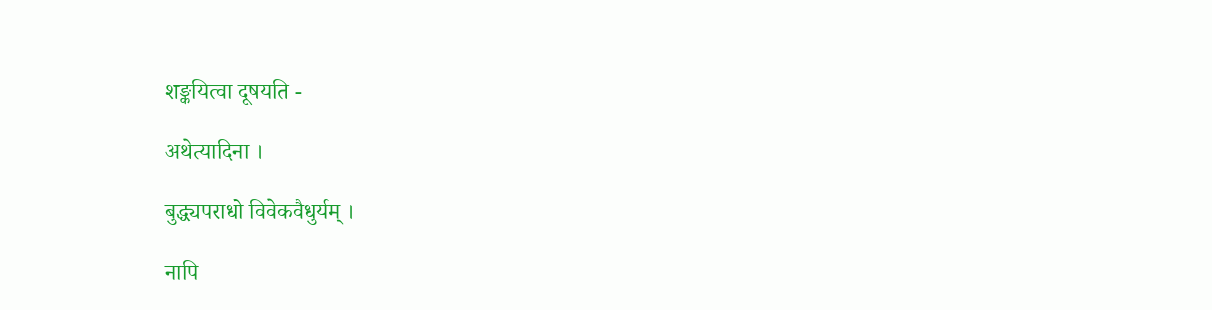शङ्कयित्वा दूषयति -

अथेत्यादिना ।

बुद्ध्यपराधो विवेकवैधुर्यम् ।

नापि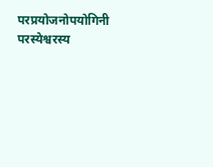परप्रयोजनोपयोगिनी परस्येश्वरस्य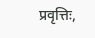प्रवृत्तिः,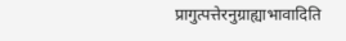प्रागुत्पत्तेरनुग्राह्याभावादिति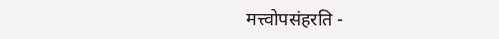मत्त्वोपसंहरति -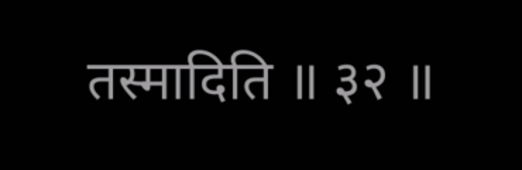तस्मादिति ॥ ३२ ॥